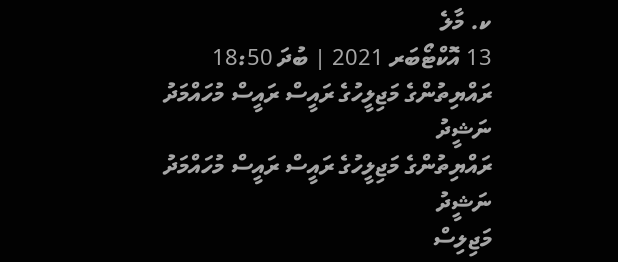ކ. މާލެ
13 އޮކްޓޯބަރ 2021 | ބުދަ 18:50
ރައްޔިތުންގެ މަޖިލީހުގެ ރައީސް ރައީސް މުހައްމަދު ނަޝީދު
ރައްޔިތުންގެ މަޖިލީހުގެ ރައީސް ރައީސް މުހައްމަދު ނަޝީދު
މަޖިލިސް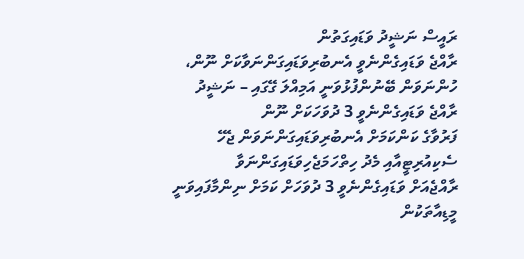ރައީސް ނަޝީދު ވަޑައިގަތުން
ރާއްޖެ ވަޑައިގެންނެވީ އެނބުރިވަޑައިގަންނަވާކަށް ނޫން، ހުންނަވަން ބޭނުންފުޅުވަނީ އަމިއްލަ ގޭގައި – ނަޝީދު
ރާއްޖެ ވަޑައިގެންނެވީ 3 ދުވަހަކަށް ނޫން
ފަރުވާގެ ކަންކަމަށް އެނބުރިވަޑައިގަންނަވަން ޖެހޭ
ސެކިއުރިޓީއާއި މެދު ހިތްހަމަޖެހިވަޑައިގަންނަވާ
ރާއްޖެއަށް ވަޑައިގެންނެވީ 3 ދުވަހަށް ކަމަށް ނިންމާފައިވަނީ މީޑިއާތަކުން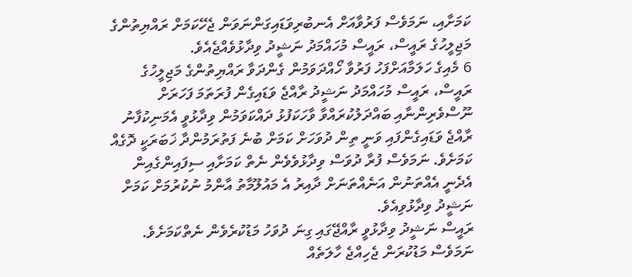ކަމަށާއި، ނަމަވެސް ފަރުވާއަށް އެނބުރިވަޑައިގަންނަވަން ޖެހޭކަމަށް ރައްޔިތުންގެ މަޖިލީހުގެ ރައީސް، ރައީސް މުހައްމަދު ނަޝީދު ވިދާޅުވެއްޖެއެވެ.
6 މެއިގެ ހަލަމާއަށްފަހު ފަރުވާ ހޯއްދަވަމުން ގެންދަވާ ރައްޔިތުންގެ މަޖިލީހުގެ ރައީސް، ރައީސް މުހައްމަދު ނަޝީދު ރާއްޖެ ވަޑައިގެން ފުރަތަމަ ފަހަރަށް ނޫސްވެރިންނާއި ބައްދަލުކުރައްވާ ވާހަކަފުޅު ދައްކަވަމުން ވިދާޅުވީ އެމަނިކުފާނު ރާއްޖެ ވަޑައިގެންފައި ވަނީ ތިން ދުވަހަށް ކަމަށް ބުނެ ފަތުރަމުންދާ ޚަބަރަކީ ދޮގެއް ކަމަށެވެ. ނަމަވެސް ފުރާ ދުވަސް ވިދާޅުވެވެން ނެތް ކަމަށާއި ސިފައިންގެއިން އެދެނީ އެއްތަނުން އަނެއްތަނަށް ދާއިރު އެ މައުލޫމާތު އާންމު ނުކުރުމަށް ކަމަށް ނަޝީދު ވިދާޅުވިއެވެ.
ރައީސް ނަޝީދު ވިދާޅުވީ ރާއްޖޭގައި ގިނަ ދުވަހު މަޑުކުރެވެން ނެތްކަމަށެވެ. ނަމަވެސް މަޑުކުރަން ޖެހިއްޖެ ހާލަތެއް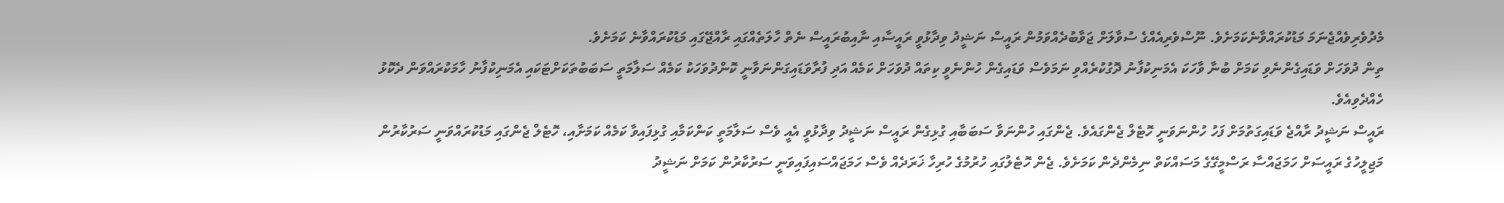މެދުވެރިވެއްޖެނަމަ މަޑުކުރައްވާނެކަމަށެވެ. ނޫސްވެރިއެއްގެ ސުވާލަށް ޖަވާބުދެއްވަމުން ރައީސް ނަޝީދު ވިދާޅުވީ ރައީސާއި ނާއިބުރައީސް ނެތް ހާލަތެއްގައި ރާއްޖޭގައި މަޑުކުރައްވާނެ ކަމަށެވެ.
ތިން ދުވަހަށް ވަޑައިގެންނެވި ކަމަށް ބުނާ ވާހަކަ އެމަނިކުފާނު ދޮގުކުރެއްވި ނަމަވެސް ވަޑައިގެން ހުންނެވީ ކިތައް ދުވަހަށް ކަމެއް އަދި ފުރާވަޑައިގަންނަވާނީ ކޮންދުވަހަކު ކަމެއް ސަލާމަތީ ސަބަބުތަކަށްޓަކައި އެމަނިކުފާނު ހާމަކުރައްވަން ދެކޮޅު ހެއްދެވިއެވެ.
ރައީސް ނަޝީދު ރާއްޖެ ވަޑައިގަތުމަށް ފަހު ހުންނަވަނީ ހޮޓެލް ޖެންގައެވެ. ޖެންގައި ހުންނަވާ ސަބަބާއި ގުޅިގެން ރައީސް ނަޝީދު ވިދާޅުވީ އެއީ ވެސް ސަލާމަތީ ކަންކަމާއި ގުޅިފައިވާ ކަމެއް ކަމަށާއި، ހޮޓެލް ޖެންގައި މަޑުކުރައްވަނީ ސަރުކާރުން މަޖިލީހުގެ ރައީސަށް ހަމަޖައްސާ ރަސްމީގޭގެ މަސައްކަތް ނިމެންދެން ކަމަށެވެ. ޖެން ހޮޓެލުގައި ހުރުމުގެ ހުރިހާ ޚަރަދެއް ވެސް ހަމަޖައްސައިފައިވަނީ ސަރުކާރުން ކަމަށް ނަޝީދު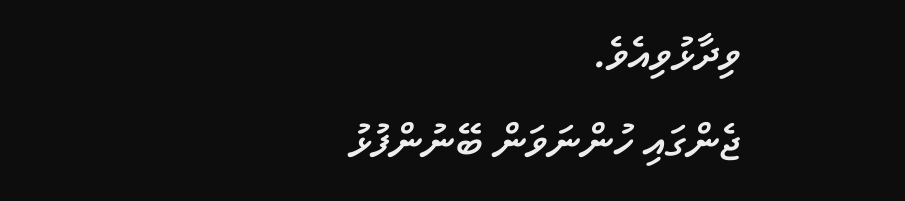ވިދާޅުވިއެވެ.
ޖެންގައި ހުންނަވަން ބޭނުންފުޅު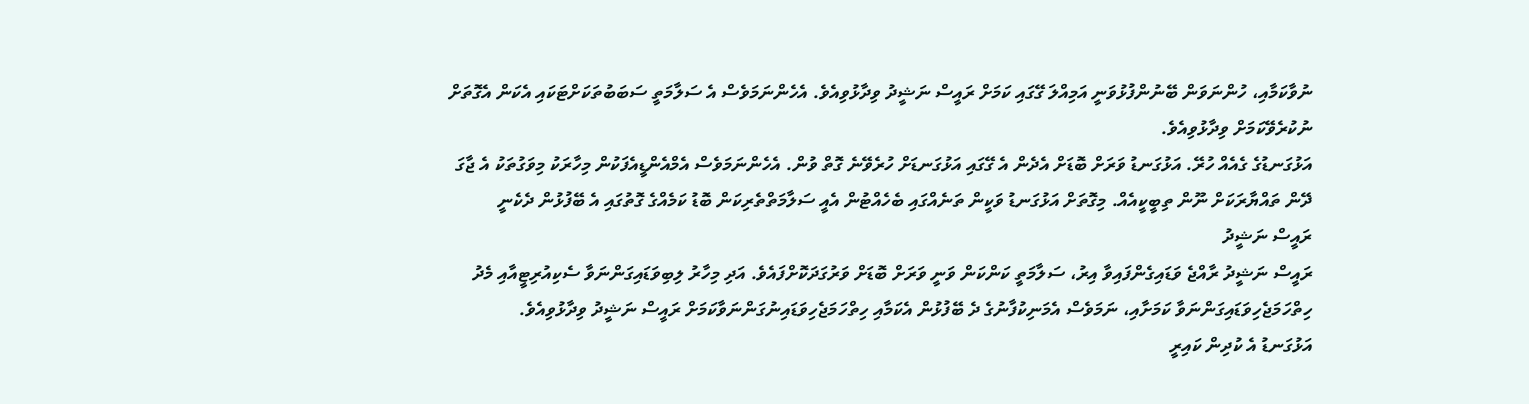ނުވާކަމާއި، ހުންނަވަން ބޭނުންފުޅުވަނީ އަމިއްލަ ގޭގައި ކަމަށް ރައީސް ނަޝީދު ވިދާޅުވިއެވެ. އެހެންނަމަވެސް އެ ސަލާމަތީ ސަބަބުތަކަށްޓަކައި އެކަން އެގޮތަށް ނުކުރެވޭކަމަށް ވިދާޅުވިއެވެ.
އަޅުގަނޑުގެ ގެއެއް ހުރޭ. އަޅުގަނޑު ވަރަށް ބޮޑަށް އެދެން އެ ގޭގައި އަޅުގަނޑަށް ހުރެވޭނެ ގޮތް ވުން. އެހެންނަމަވެސް އެމްއެންޑީއެފަކުން މިހާރަކު މިވަގުތަކު އެ ޖާގަ ދޭން ތައްޔާރަކަށް ނޫން ތިބީކީއެއް. މިގޮތަށް އަޅުގަނޑު ވަކީން ތަނެއްގައި ބެހެއްޓުން އެއީ ސަލާމަތްތެރިކަން ބޮޑު ކަމެއްގެ ގޮތުގައި އެ ބޭފުޅުން ދެކެނީ
ރައީސް ނަޝީދު
ރައީސް ނަޝީދު ރާއްޖެ ވަޑައިގެންފައިވާ އިރު، ސަލާމަތީ ކަންކަން ވަނީ ވަރަށް ބޮޑަށް ވަރުގަދަކޮށްފައެވެ. އަދި މިހާރު ލިބިވަޑައިގަންނަވާ ސެކިއުރިޓީއާއި މެދު ހިތްހަމަޖެހިވަޑައިގަންނަވާ ކަމަށާއި، ނަމަވެސް އެމަނިކުފާނުގެ ދެ ބޭފުޅުން އެކަމާއި ހިތްހަމަޖެހިވަޑައިނުގަންނަވާކަމަށް ރައީސް ނަޝީދު ވިދާޅުވިއެވެ.
އަޅުގަނޑު އެ ކުދިން ކައިރީ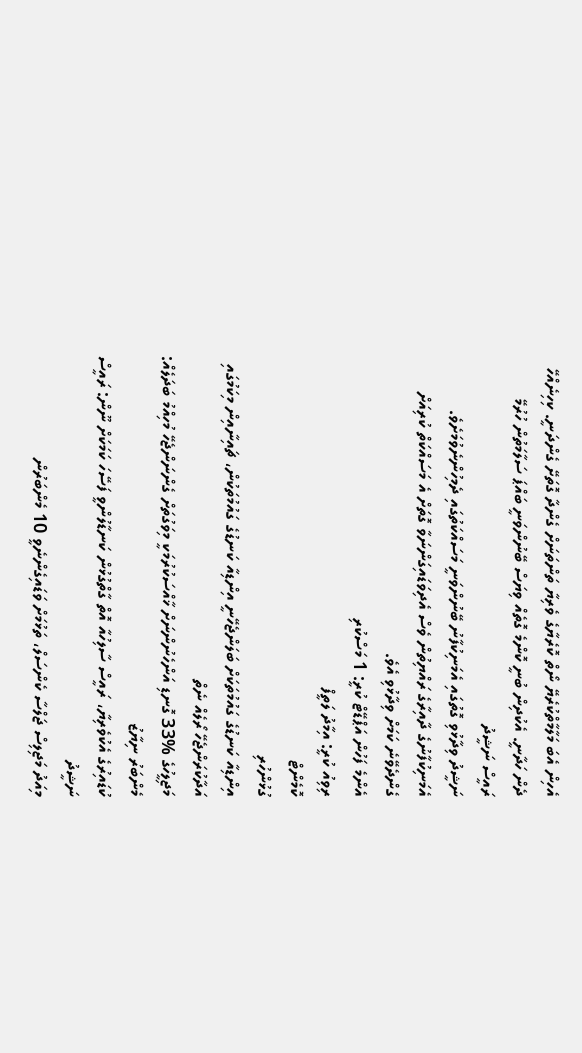އެހިން އެބަ މަލާމާތްކުރެޔޭ ނޯތް ކޮރެޔާގެ ވެރިޔާ ތަންތަނަށް ގެންދާ ގޮތަށޭ ގެންދަނީ. ކިހިނެއްހޭ ދެން ހަދާނީ. އެކުދިން ބުނީ ކޮންމެ ގޮތެއް ވިޔަސް ބޭނުންވަނީ ބައްޕަ ސަލާމަތުން ހުރުމޭ
ރައީސް ނަޝީދު
ނަޝީދު ވިދާޅުވި ގޮތުގައި އެމަނިކުފާނު ބޭނުންވަނީ މަސައްކަތުގައި ދެމިހުންނެވުމަށެވެ. އެމަނިކުފާނުގެ ދާއިރާގެ ރައްޔިތުން ވެސް އެދިވަޑައިގަންނަވާ ގޮތަށް އެ މަސައްކަތް ކުރިއަށް ގެންދެވޭނެ ކަމަށް ވިދާޅުވި އެވެ.
އެންމެ ފަހުން އަޕްޑޭޓް ކުރީ: 1 މަސްކުރި
ރިވިއު ކުރީ: އިމާދު ލަތީފް
ކޮމެންޓް
ގުޅުންހުރި
އިންޑިއާ ކަނޑުގެ ގައުމުތަކަށް ބަލަންޖެހޭނީ އިންޑިއާ ކަނޑުގެ ގައުމުތަކުން، ޗައިނާއިން މިކަމުގައި އަދާކުރަންޖެހޭ ރޯލެއް ނެތް
މަޖިލީހުގެ %33 ގޮނޑި އަންހެނުންނަށް ޚާއްސަކުރުމަކީ މިވަގުތަށް ގެންނަންޖެހޭ މުހިއްމު ބަދަލެއް: މެންބަރު ނިޔާޒު
ކުޑައިރުގެ އެކުވެރިޔާ، ރައީސް ސާލިހުއާ އޮތް ގާތްގުޅުން ކަނޑާލުންވީ ފަސޭހަ ކަމަކަށް ނޫން: ރައީސް ނަޝީދު
މިއަދު މަޖިލިސް ޖަލްސާ ކެންސަލް، ތަޅުމަށް ވަޑައިގެންނެވީ 10 މެންބަރުން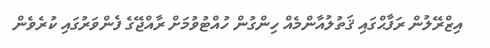އިޒްރޭލުން ރަފާޙްގައި ޤަތުލުއާންމެއް ހިންގުން ހުއްޓުވުމަށް ރާއްޖޭގެ ފެންވަރުގައި ކުރެވެން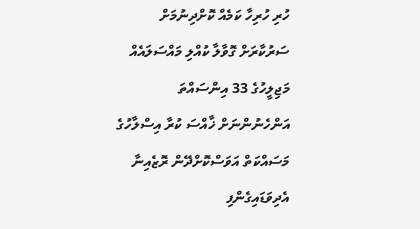ހުރި ހުރިހާ ކަމެއް ކޮށްދިނުމަށް ސަރުކާރަށް ގޮވާލާ ކުއްލި މައްސަލައެއް
މަޖިލީހުގެ 33 އިންސައްތަ އަންހެނުންނަށް ޚާއްސަ ކުރާ އިސްލާހުގެ މަސައްކަތް އަވަސްކޮށްދޭން ރޮޒެއިނާ އެދިވަޑައިގެންފި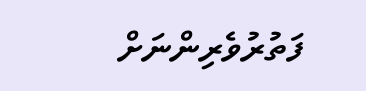ފަތުރުވެރިންނަށް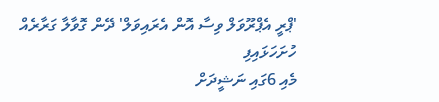'ޕްރީ އެޕްރޫވަލް ވިސާ އޮން އެރައިވަލް' ދޭން ގޮވާލާ ގަރާރެއް ހުށަހަޅައިފި
މެއި 6ގައި ނަޝީދަށް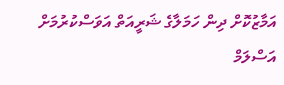އަމާޒުކޮށް ދިން ހަމަލާގެ ޝަރީއަތް އަވަސްކުރުމަށް އަސްލަމް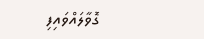ގޮވާލައްވައިފި